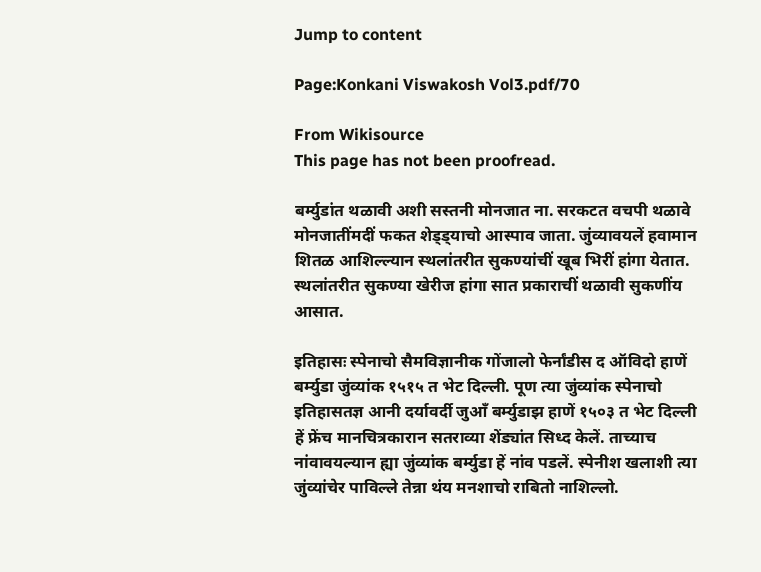Jump to content

Page:Konkani Viswakosh Vol3.pdf/70

From Wikisource
This page has not been proofread.

बर्म्युडांत थळावी अशी सस्तनी मोनजात ना. सरकटत वचपी थळावे मोनजातींमदीं फकत शेड्ड्याचो आस्पाव जाता. जुंव्यावयलें हवामान शितळ आशिल्ल्यान स्थलांतरीत सुकण्यांचीं खूब भिरीं हांगा येतात. स्थलांतरीत सुकण्या खेरीज हांगा सात प्रकाराचीं थळावी सुकणींय आसात.

इतिहासः स्पेनाचो सैमविज्ञानीक गोंजालो फेर्नांडीस द ऑविदो हाणें बर्म्युडा जुंव्यांक १५१५ त भेट दिल्ली. पूण त्या जुंव्यांक स्पेनाचो इतिहासतज्ञ आनी दर्यावर्दी जुआँ बर्म्युडाझ हाणें १५०३ त भेट दिल्ली हें फ्रेंच मानचित्रकारान सतराव्या शेंड्यांत सिध्द केलें. ताच्याच नांवावयल्यान ह्या जुंव्यांक बर्म्युडा हें नांव पडलें. स्पेनीश खलाशी त्या जुंव्यांचेर पाविल्ले तेन्ना थंय मनशाचो राबितो नाशिल्लो.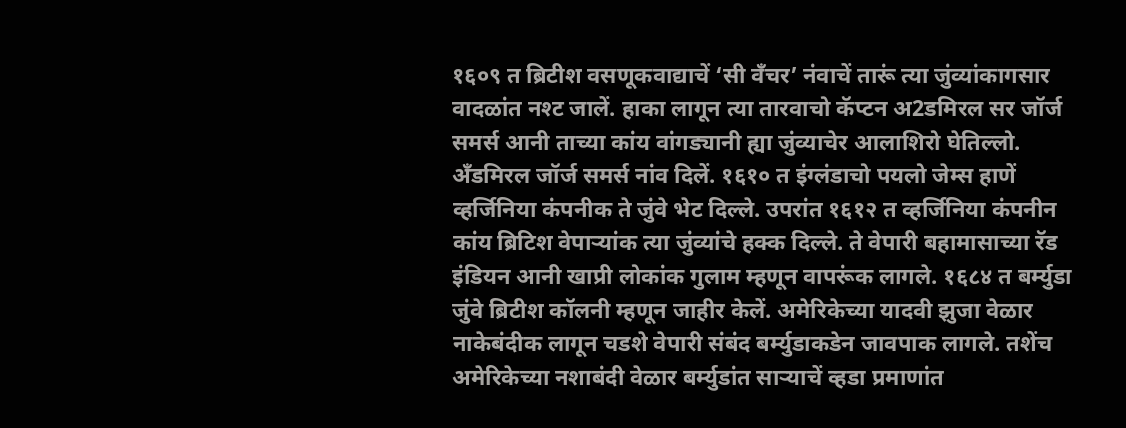१६०९ त ब्रिटीश वसणूकवाद्याचें ‘सी वँचर’ नंवाचें तारूं त्या जुंव्यांकागसार वादळांत नश्ट जालें. हाका लागून त्या तारवाचो कॅप्टन अ2डमिरल सर जॉर्ज समर्स आनी ताच्या कांय वांगड्यानी ह्या जुंव्याचेर आलाशिरो घेतिल्लो. अँडमिरल जॉर्ज समर्स नांव दिलें. १६१० त इंग्लंडाचो पयलो जेम्स हाणें व्हर्जिनिया कंपनीक ते जुंवे भेट दिल्ले. उपरांत १६१२ त व्हर्जिनिया कंपनीन कांय ब्रिटिश वेपाऱ्यांक त्या जुंव्यांचे हक्क दिल्ले. ते वेपारी बहामासाच्या रॅड इंडियन आनी खाप्री लोकांक गुलाम म्हणून वापरूंक लागले. १६८४ त बर्म्युडा जुंवे ब्रिटीश कॉलनी म्हणून जाहीर केलें. अमेरिकेच्या यादवी झुजा वेळार नाकेबंदीक लागून चडशे वेपारी संबंद बर्म्युडाकडेन जावपाक लागले. तशेंच अमेरिकेच्या नशाबंदी वेळार बर्म्युडांत साऱ्याचें व्हडा प्रमाणांत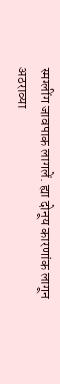स्मग्लींग जावपाक लागलें. ह्या दोनूय कारणांक लागून अठराव्या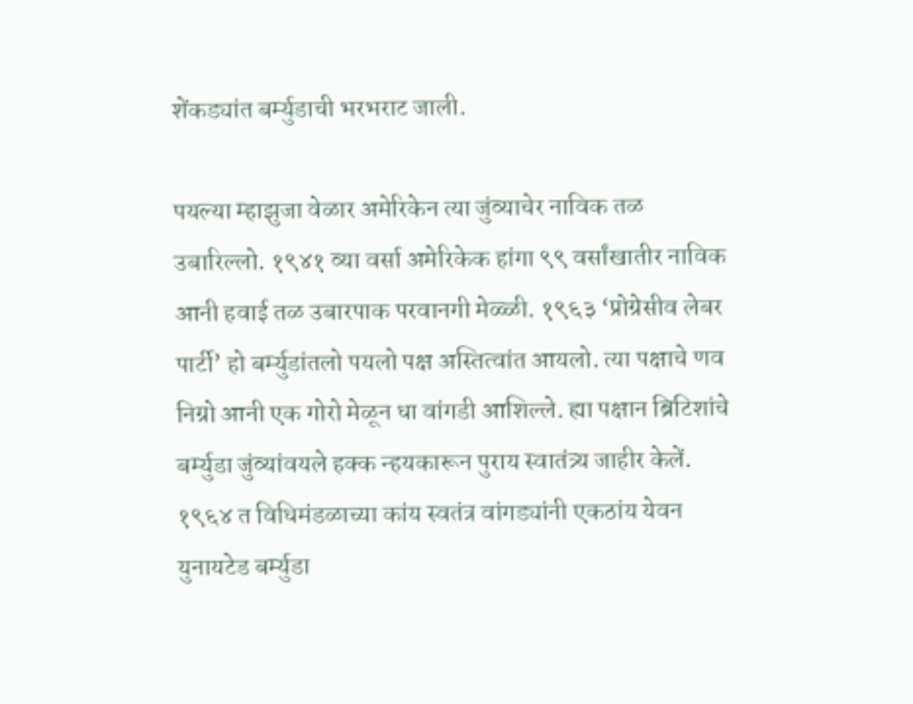शेंकड्यांत बर्म्युडाची भरभराट जाली.

पयल्या म्हाझुजा वेळार अमेरिकेन त्या जुंव्याचेर नाविक तळ उबारिल्लो. १९४१ व्या वर्सा अमेरिकेक हांगा ९९ वर्सांखातीर नाविक आनी हवाई तळ उबारपाक परवानगी मेळ्ळी. १९६३ ‘प्रोग्रेसीव लेबर पार्टी’ हो बर्म्युडांतलो पयलो पक्ष अस्तित्वांत आयलो. त्या पक्षाचे णव निग्रो आनी एक गोरो मेळून धा वांगडी आशिल्ले. ह्या पक्षान ब्रिटिशांचे बर्म्युडा जुंव्यांवयले हक्क न्हयकारून पुराय स्वातंत्र्य जाहीर केलें. १९६४ त विधिमंडळाच्या कांय स्वतंत्र वांगड्यांनी एकठांय येवन युनायटेड बर्म्युडा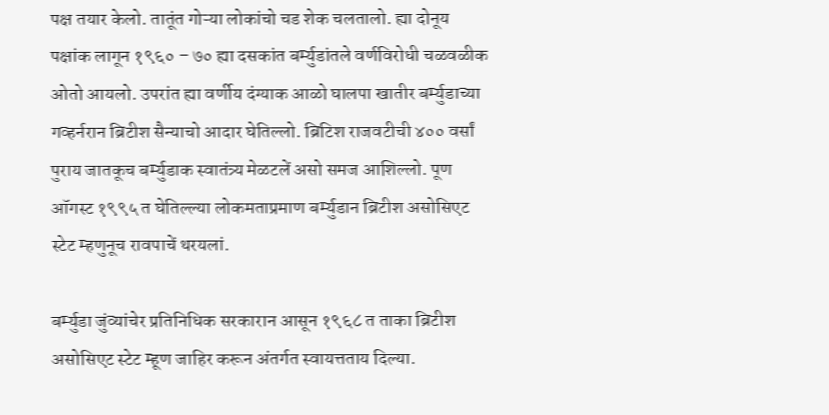पक्ष तयार केलो. तातूंत गोऱ्या लोकांचो चड शेक चलतालो. ह्या दोनूय पक्षांक लागून १९६० – ७० ह्या दसकांत बर्म्युडांतले वर्णविरोधी चळवळीक ओतो आयलो. उपरांत ह्या वर्णीय दंग्याक आळो घालपा खातीर बर्म्युडाच्या गव्हर्नरान ब्रिटीश सैन्याचो आदार घेतिल्लो. ब्रिटिश राजवटीची ४०० वर्सां पुराय जातकूच बर्म्युडाक स्वातंत्र्य मेळटलें असो समज आशिल्लो. पूण ऑगस्ट १९९५ त घेतिल्ल्या लोकमताप्रमाण बर्म्युडान ब्रिटीश असोसिएट स्टेट म्हणुनूच रावपाचें थरयलां.

बर्म्युडा जुंव्यांचेर प्रतिनिधिक सरकारान आसून १९६८ त ताका ब्रिटीश असोसिएट स्टेट म्हूण जाहिर करून अंतर्गत स्वायत्तताय दिल्या.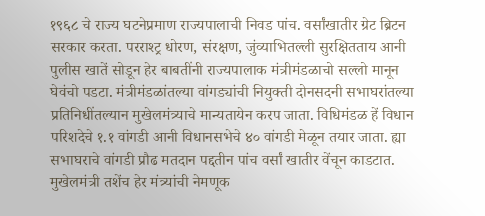१९६८ चे राज्य घटनेप्रमाण राज्यपालाची निवड पांच. वर्सांखातीर ग्रेट ब्रिटन सरकार करता. परराश्ट्र धोरण, संरक्षण, जुंव्याभितल्ली सुरक्षितताय आनी पुलीस खातें सोडून हेर बाबतींनी राज्यपालाक मंत्रीमंडळाचो सल्लो मानून घेवंचो पडटा. मंत्रीमंडळांतल्या वांगड्यांची नियुक्ती दोनसदनी सभाघरांतल्या प्रतिनिधींतल्यान मुखेलमंत्र्याचे मान्यतायेन करप जाता. विधिमंडळ हें विधान परिशदेचे १.१ वांगडी आनी विधानसभेचे ४० वांगडी मेळून तयार जाता. ह्या सभाघराचे वांगडी प्रौढ मतदान पद्दतीन पांच वर्सां खातीर वेंचून काडटात. मुखेलमंत्री तशेंच हेर मंत्र्यांची नेमणूक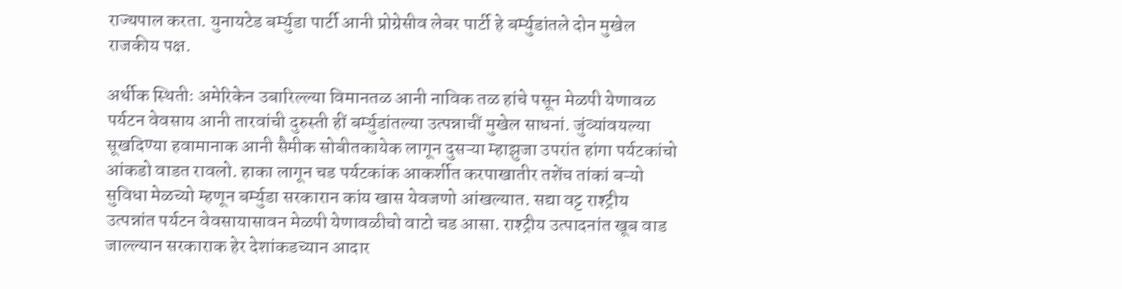राज्यपाल करता. युनायटेड बर्म्युडा पार्टी आनी प्रोग्रेसीव लेबर पार्टी हे बर्म्युडांतले दोन मुखेल राजकीय पक्ष.

अर्थीक स्थितीः अमेरिकेन उबारिल्ल्या विमानतळ आनी नाविक तळ हांचे पसून मेळपी येणावळ पर्यटन वेवसाय आनी तारवांची दुरुस्ती हीं बर्म्युडांतल्या उत्पन्नाचीं मुखेल साधनां. जुंव्यांवयल्या सूखदिण्या हवामानाक आनी सैमीक सोबीतकायेक लागून दुसऱ्या म्हाझुजा उपरांत हांगा पर्यटकांचो आंकडो वाडत रावलो. हाका लागून चड पर्यटकांक आकर्शीत करपाखातीर तशेंच तांकां बऱ्यो सुविधा मेळच्यो म्हणून बर्म्युडा सरकारान कांय खास येवजणो आंखल्यात. सद्या वट्ट राश्ट्रीय उत्पन्नांत पर्यटन वेवसायासावन मेळपी येणावळीचो वाटो चड आसा. राश्ट्रीय उत्पादनांत खूब वाड जाल्ल्यान सरकाराक हेर देशांकडच्यान आदार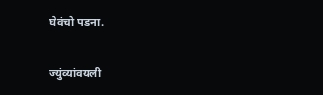घेवंचो पडना.

ज्युंव्यांवयली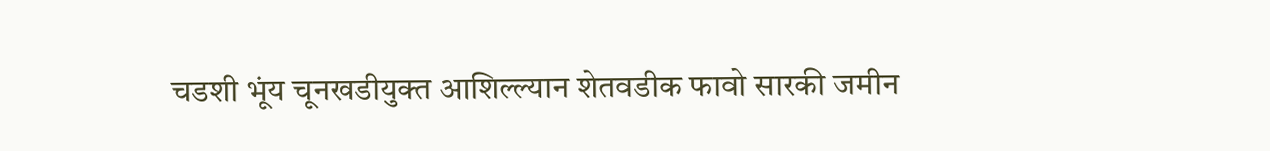चडशी भूंय चूनखडीयुक्त आशिल्ल्यान शेतवडीक फावो सारकी जमीन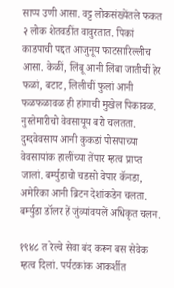साप्प उणी आसा. वट्ट लोकसंख्येंतले फकत २ लोक शेतवडींत वावुरतात. पिकां काडपाची पद्दत आजुनूय फाटसारिल्लीच आसा. केळीं, लिंबू आनी लिंबा जातीचीं हेर फळां, बटाट, लिलीचीं फुलां आनी फळफळावळ ही हांगाची मुखेल पिकावळ. नुस्तेमारीचो वेवसायूय बरो चलतता. दुग्दवेवसाय आनी कुकडां पोसपाच्या वेवसायांक हालींच्या तेंपार म्हत्व प्राप्त जालां. बर्म्युडाचो चडसो वेपार कॅनडा, अमेरिका आनी ब्रिटन देशांकडेन चलता. बर्म्युडा डॉलर हें जुंव्यांवयलें अधिकृत चलन.

१९४८ त रेल्वे सेवा बंद करून बस सेवेक म्हत्व दिलां. पर्यटकांक आकर्शीत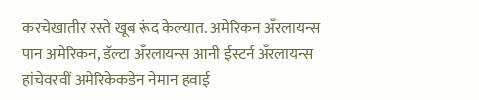करचेखातीर रस्ते खूब रूंद केल्यात. अमेरिकन अँरलायन्स पान अमेरिकन, डॅल्टा अँरलायन्स आनी ईस्टर्न अँरलायन्स हांचेवरवीं अमेरिकेकडेन नेमान हवाई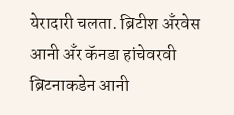येरादारी चलता. ब्रिटीश अँरवेस आनी अँर कॅनडा हांचेवरवी ब्रिटनाकडेन आनी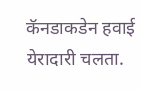कॅनडाकडेन हवाई येरादारी चलता.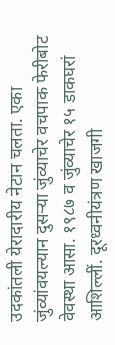उदकांतली येरादारीय नेटान चलता. एका जुंव्यांवयल्यान दुसऱ्या जुंव्याचेर वचपाक फेरीबोट वेवस्था आसा. १९८७ व जुंव्याचेर १५ डाकघरां आशिल्लीं. दूरध्वनीयंत्रण खाजगी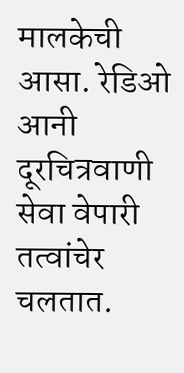मालकेची आसा. रेडिओ आनी दूरचित्रवाणी सेवा वेपारी तत्वांचेर चलतात.